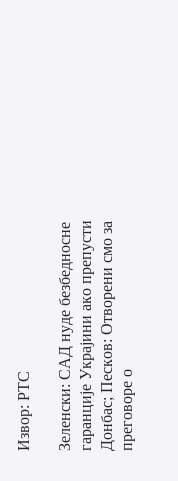Извор: РТС

Зеленски: САД нуде безбедносне гаранције Украјини ако препусти Донбас; Песков: Отворени смо за преговоре о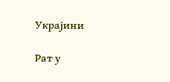Украјини

Рат у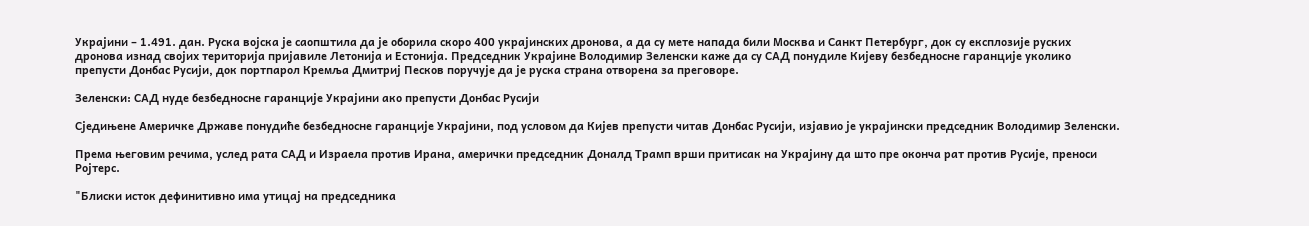Украјини – 1.491. дан. Руска војска је саопштила да је оборила скоро 400 украјинских дронова, а да су мете напада били Москва и Санкт Петербург, док су експлозије руских дронова изнад својих територија пријавиле Летонија и Естонија. Председник Украјине Володимир Зеленски каже да су САД понудиле Кијеву безбедносне гаранције уколико препусти Донбас Русији, док портпарол Кремља Дмитриј Песков поручује да је руска страна отворена за преговоре.

Зеленски: САД нуде безбедносне гаранције Украјини ако препусти Донбас Русији

Сједињене Америчке Државе понудиће безбедносне гаранције Украјини, под условом да Кијев препусти читав Донбас Русији, изјавио је украјински председник Володимир Зеленски.

Према његовим речима, услед рата САД и Израела против Ирана, амерички председник Доналд Трамп врши притисак на Украјину да што пре оконча рат против Русије, преноси Ројтерс.

"Блиски исток дефинитивно има утицај на председника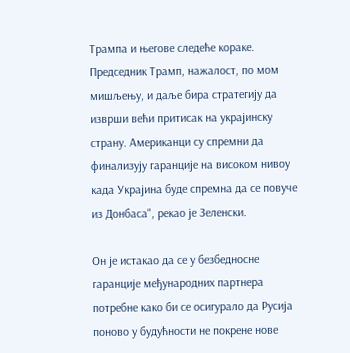Трампа и његове следеће кораке. Председник Трамп, нажалост, по мом мишљењу, и даље бира стратегију да изврши већи притисак на украјинску страну. Американци су спремни да финализују гаранције на високом нивоу када Украјина буде спремна да се повуче из Донбаса", рекао је Зеленски.

Он је истакао да се у безбедносне гаранције међународних партнера потребне како би се осигурало да Русија поново у будућности не покрене нове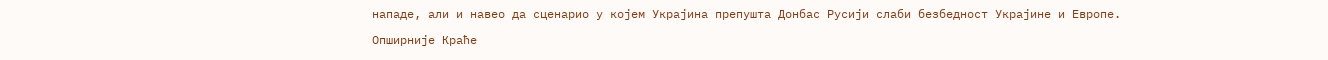нападе, али и навео да сценарио у којем Украјина препушта Донбас Русији слаби безбедност Украјине и Европе.

Опширније Краће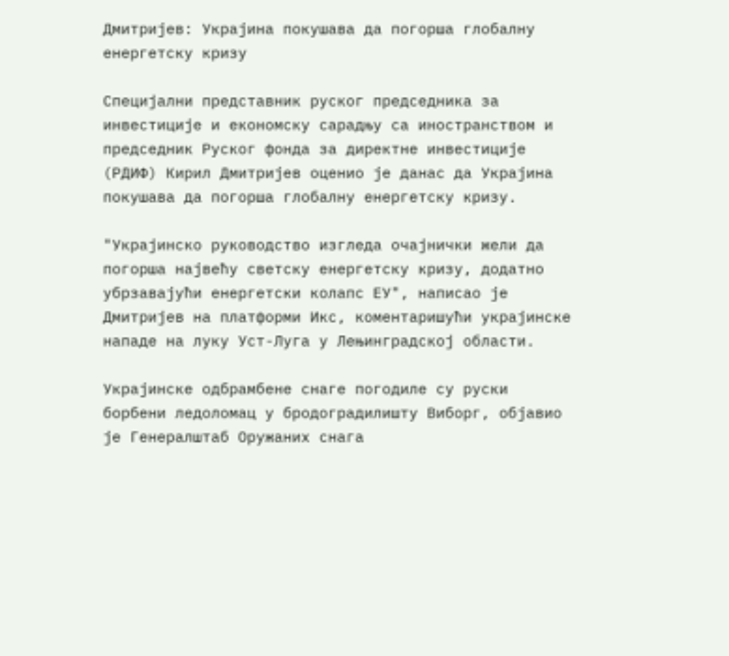Дмитријев: Украјина покушава да погорша глобалну енергетску кризу

Специјални представник руског председника за инвестиције и економску сарадњу са иностранством и председник Руског фонда за директне инвестиције (РДИФ) Кирил Дмитријев оценио је данас да Украјина покушава да погорша глобалну енергетску кризу.

"Украјинско руководство изгледа очајнички жели да погорша највећу светску енергетску кризу, додатно убрзавајући енергетски колапс ЕУ", написао је Дмитријев на платформи Икс, коментаришући украјинске нападе на луку Уст-Луга у Лењинградској области.

Украјинске одбрамбене снаге погодиле су руски борбени ледоломац у бродоградилишту Виборг, објавио је Генералштаб Оружаних снага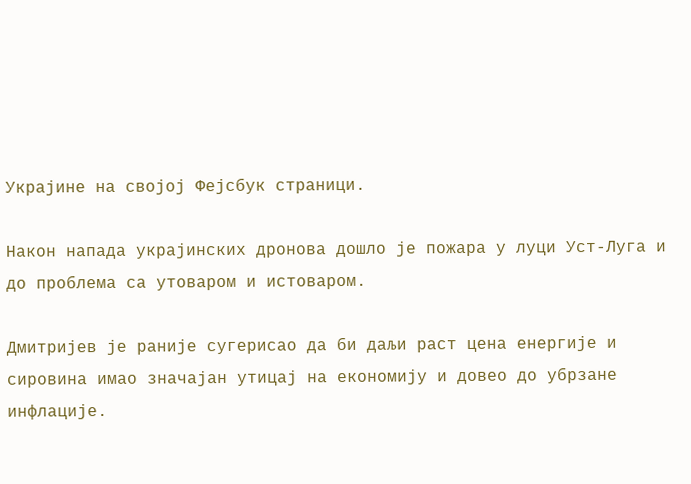Украјине на својој Фејсбук страници.

Након напада украјинских дронова дошло је пожара у луци Уст-Луга и до проблема са утоваром и истоваром.

Дмитријев је раније сугерисао да би даљи раст цена енергије и сировина имао значајан утицај на економију и довео до убрзане инфлације.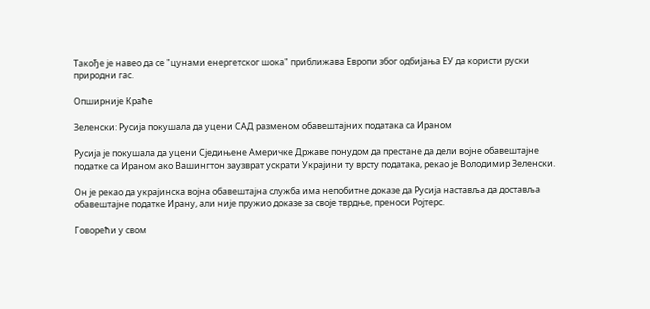Такође је навео да се "цунами енергетског шока" приближава Европи због одбијања ЕУ да користи руски природни гас.

Опширније Краће

Зеленски: Русија покушала да уцени САД разменом обавештајних података са Ираном

Русија је покушала да уцени Сједињене Америчке Државе понудом да престане да дели војне обавештајне податке са Ираном ако Вашингтон заузврат ускрати Украјини ту врсту података, рекао је Володимир Зеленски.

Он је рекао да украјинска војна обавештајна служба има непобитне доказе да Русија наставља да доставља обавештајне податке Ирану, али није пружио доказе за своје тврдње, преноси Ројтерс.

Говорећи у свом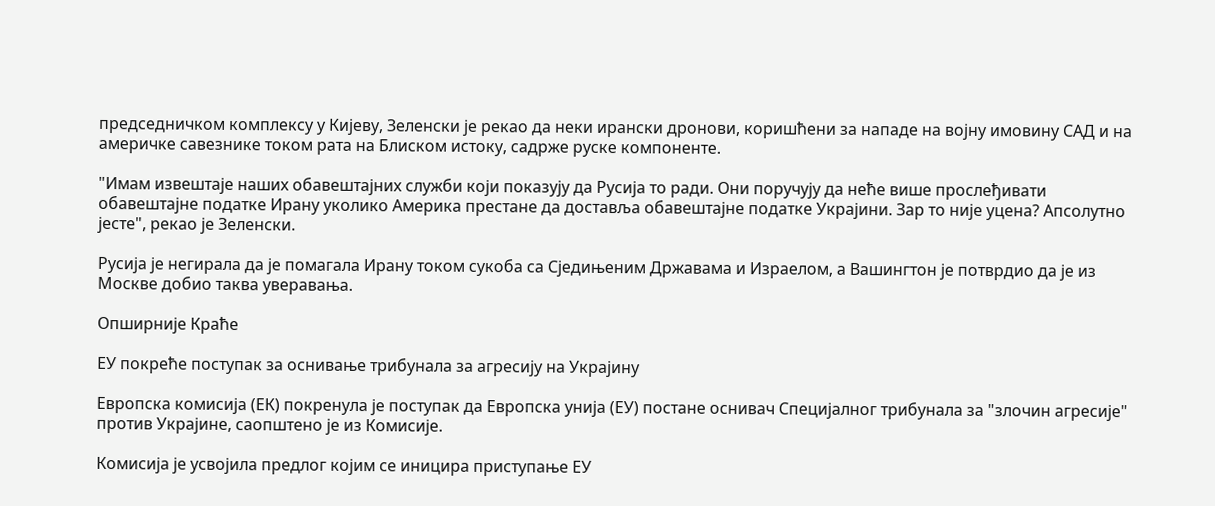председничком комплексу у Кијеву, Зеленски је рекао да неки ирански дронови, коришћени за нападе на војну имовину САД и на америчке савезнике током рата на Блиском истоку, садрже руске компоненте.

"Имам извештаје наших обавештајних служби који показују да Русија то ради. Они поручују да неће више прослеђивати обавештајне податке Ирану уколико Америка престане да доставља обавештајне податке Украјини. Зар то није уцена? Апсолутно јесте", рекао је Зеленски.

Русија је негирала да је помагала Ирану током сукоба са Сједињеним Државама и Израелом, а Вашингтон је потврдио да је из Москве добио таква уверавања.

Опширније Краће

ЕУ покреће поступак за оснивање трибунала за агресију на Украјину

Европска комисија (ЕК) покренула је поступак да Европска унија (ЕУ) постане оснивач Специјалног трибунала за "злочин агресије" против Украјине, саопштено је из Комисије.

Комисија је усвојила предлог којим се иницира приступање ЕУ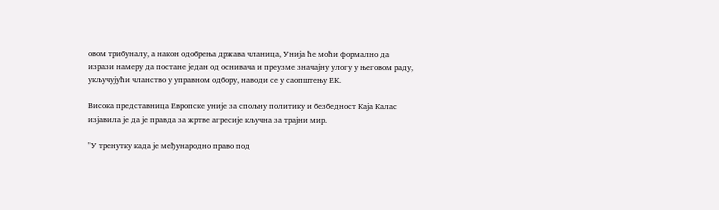овом трибуналу, а након одобрења држава чланица, Унија ће моћи формално да изрази намеру да постане један од оснивача и преузме значајну улогу у његовом раду, укључујући чланство у управном одбору, наводи се у саопштењу ЕК.

Висока представница Европске уније за спољну политику и безбедност Каја Калас изјавила је да је правда за жртве агресије кључна за трајни мир.

"У тренутку када је међународно право под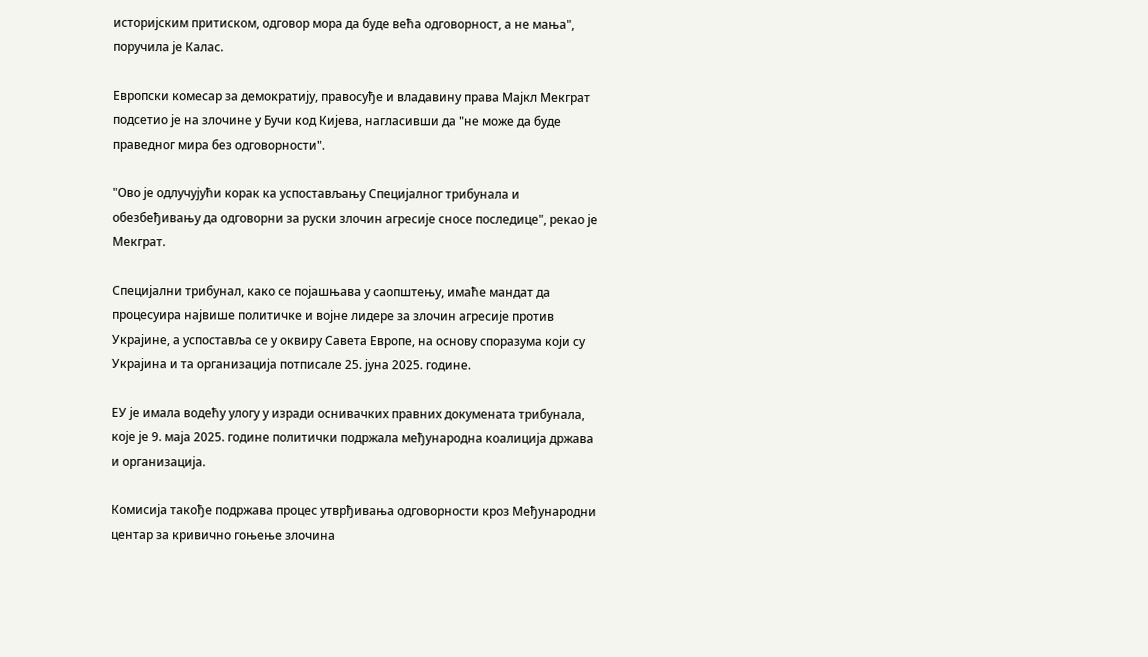историјским притиском, одговор мора да буде већа одговорност, а не мања", поручила је Калас.

Европски комесар за демократију, правосуђе и владавину права Мајкл Мекграт подсетио је на злочине у Бучи код Кијева, нагласивши да "не може да буде праведног мира без одговорности".

"Ово је одлучујући корак ка успостављању Специјалног трибунала и обезбеђивању да одговорни за руски злочин агресије сносе последице", рекао је Мекграт.

Специјални трибунал, како се појашњава у саопштењу, имаће мандат да процесуира највише политичке и војне лидере за злочин агресије против Украјине, а успоставља се у оквиру Савета Европе, на основу споразума који су Украјина и та организација потписале 25. јуна 2025. године.

ЕУ је имала водећу улогу у изради оснивачких правних докумената трибунала, које је 9. маја 2025. године политички подржала међународна коалиција држава и организација.

Комисија такође подржава процес утврђивања одговорности кроз Међународни центар за кривично гоњење злочина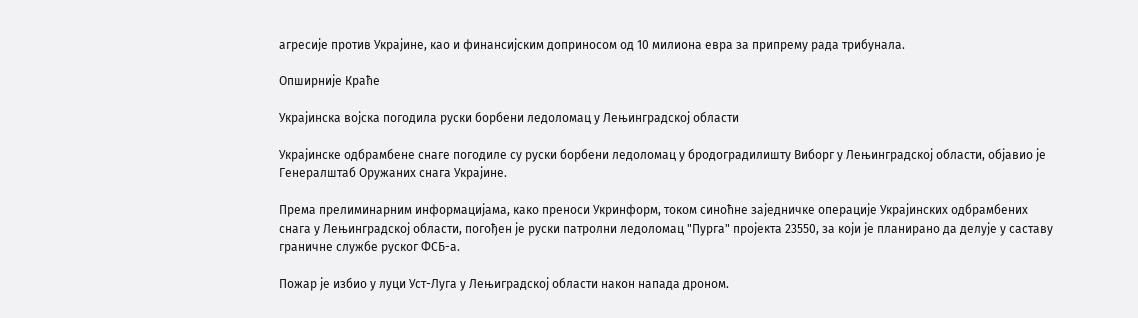агресије против Украјине, као и финансијским доприносом од 10 милиона евра за припрему рада трибунала.

Опширније Краће

Украјинска војска погодила руски борбени ледоломац у Лењинградској области

Украјинске одбрамбене снаге погодиле су руски борбени ледоломац у бродоградилишту Виборг у Лењинградској области, објавио је Генералштаб Оружаних снага Украјине.

Према прелиминарним информацијама, како преноси Укринформ, током синоћне заједничке операције Украјинских одбрамбених снага у Лењинградској области, погођен је руски патролни ледоломац "Пурга" пројекта 23550, за који је планирано да делује у саставу граничне службе руског ФСБ-а.

Пожар је избио у луци Уст-Луга у Лењиградској области након напада дроном.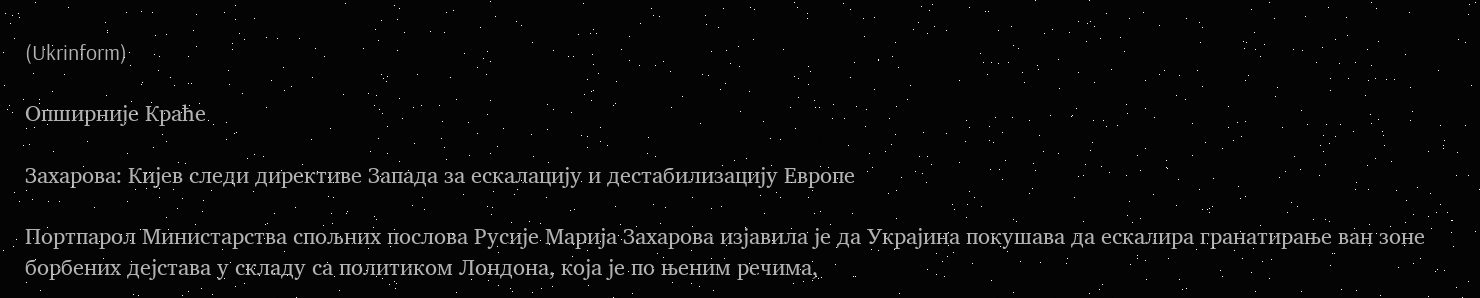(Ukrinform)

Опширније Краће

Захарова: Кијев следи директиве Запада за ескалацију и дестабилизацију Европе

Портпарол Министарства спољних послова Русије Марија Захарова изјавила је да Украјина покушава да ескалира гранатирање ван зоне борбених дејстава у складу са политиком Лондона, која је по њеним речима,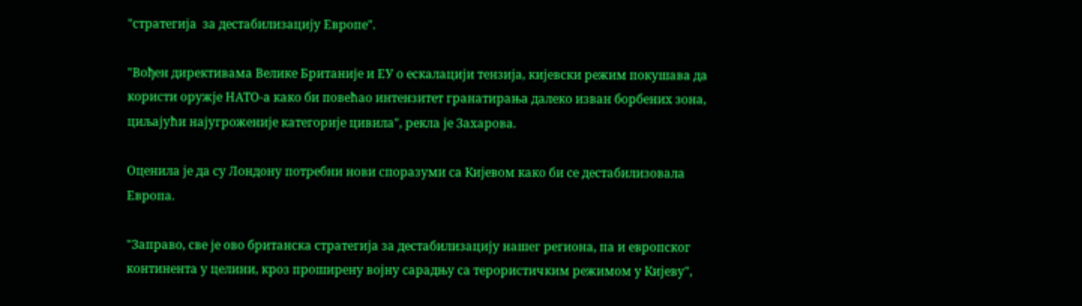"стратегија  за дестабилизацију Европе".

"Вођен директивама Велике Британије и ЕУ о ескалацији тензија, кијевски режим покушава да користи оружје НАТО-а како би повећао интензитет гранатирања далеко изван борбених зона, циљајући најугроженије категорије цивила", рекла је Захарова.

Оценила је да су Лондону потребни нови споразуми са Кијевом како би се дестабилизовала Европа.

"Заправо, све је ово британска стратегија за дестабилизацију нашег региона, па и европског континента у целини, кроз проширену војну сарадњу са терористичким режимом у Кијеву",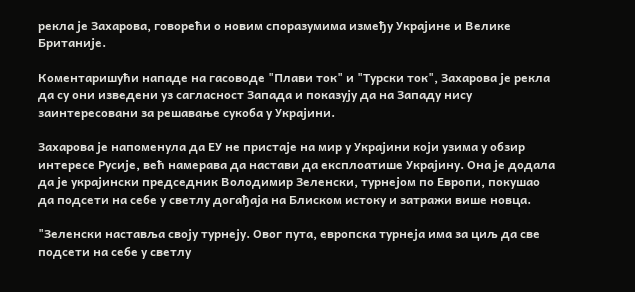рекла је Захарова, говорећи о новим споразумима између Украјине и Велике Британије.

Коментаришући нападе на гасоводе "Плави ток" и "Турски ток", Захарова је рекла да су они изведени уз сагласност Запада и показују да на Западу нису заинтересовани за решавање сукоба у Украјини.

Захарова је напоменула да ЕУ не пристаје на мир у Украјини који узима у обзир интересе Русије, већ намерава да настави да експлоатише Украјину. Она је додала да је украјински председник Володимир Зеленски, турнејом по Европи, покушао да подсети на себе у светлу догађаја на Блиском истоку и затражи више новца.

"Зеленски наставља своју турнеју. Овог пута, европска турнеја има за циљ да све подсети на себе у светлу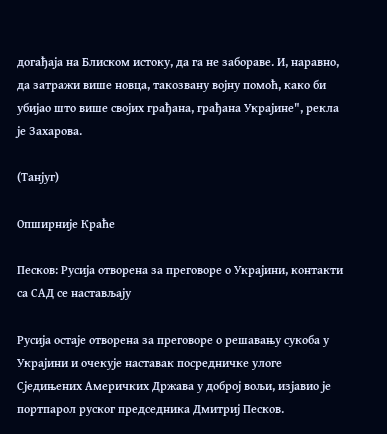догађаја на Блиском истоку, да га не забораве. И, наравно, да затражи више новца, такозвану војну помоћ, како би убијао што више својих грађана, грађана Украјине", рекла је Захарова.

(Танјуг)

Опширније Краће

Песков: Русија отворена за преговоре о Украјини, контакти са САД се настављају

Русија остаје отворена за преговоре о решавању сукоба у Украјини и очекује наставак посредничке улоге Сједињених Америчких Држава у доброј вољи, изјавио је портпарол руског председника Дмитриј Песков.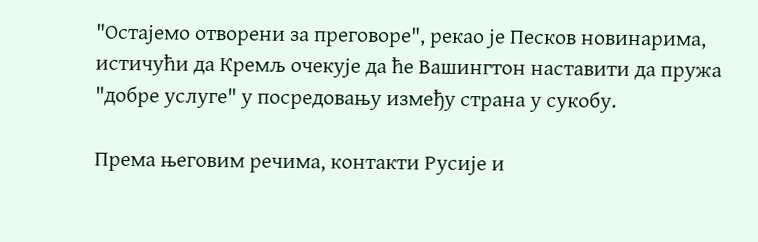"Остајемо отворени за преговоре", рекао је Песков новинарима, истичући да Кремљ очекује да ће Вашингтон наставити да пружа "добре услуге" у посредовању између страна у сукобу.

Према његовим речима, контакти Русије и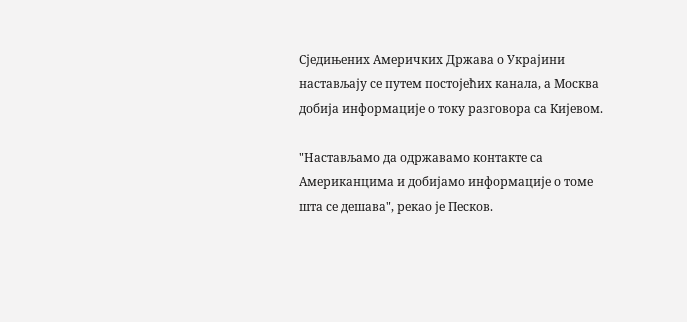Сједињених Америчких Држава о Украјини настављају се путем постојећих канала, а Москва добија информације о току разговора са Кијевом.

"Настављамо да одржавамо контакте са Американцима и добијамо информације о томе шта се дешава", рекао је Песков.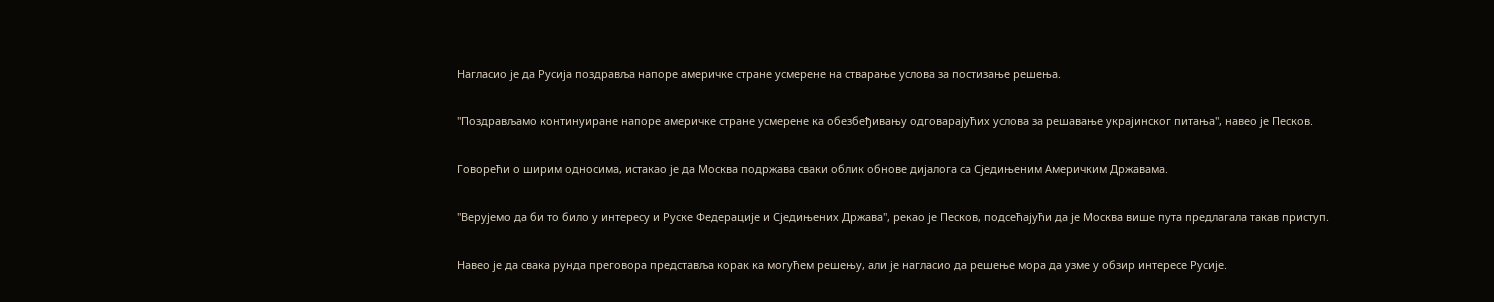Нагласио је да Русија поздравља напоре америчке стране усмерене на стварање услова за постизање решења.

"Поздрављамо континуиране напоре америчке стране усмерене ка обезбеђивању одговарајућих услова за решавање украјинског питања", навео је Песков.

Говорећи о ширим односима, истакао је да Москва подржава сваки облик обнове дијалога са Сједињеним Америчким Државама.

"Верујемо да би то било у интересу и Руске Федерације и Сједињених Држава", рекао је Песков, подсећајући да је Москва више пута предлагала такав приступ.

Навео је да свака рунда преговора представља корак ка могућем решењу, али је нагласио да решење мора да узме у обзир интересе Русије.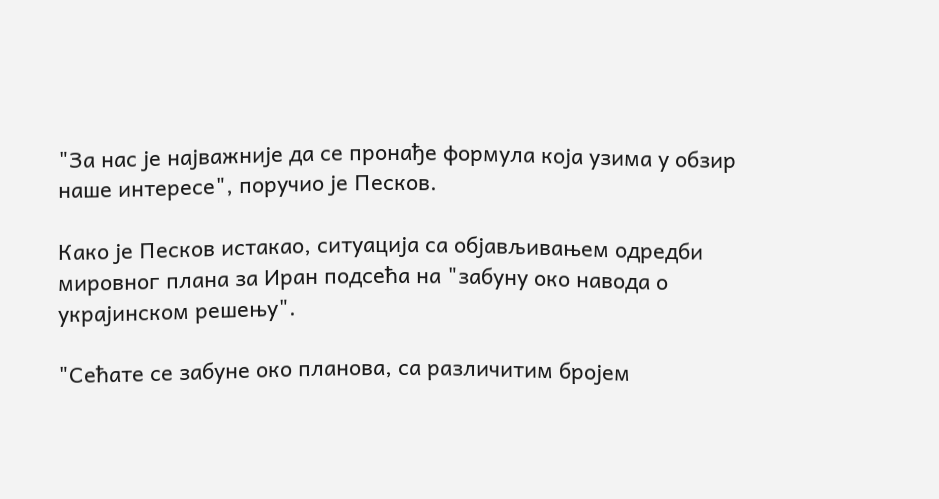"За нас је најважније да се пронађе формула која узима у обзир наше интересе", поручио је Песков.

Како је Песков истакао, ситуација са објављивањем одредби мировног плана за Иран подсећа на "забуну око навода о украјинском решењу".

"Сећате се забуне око планова, са различитим бројем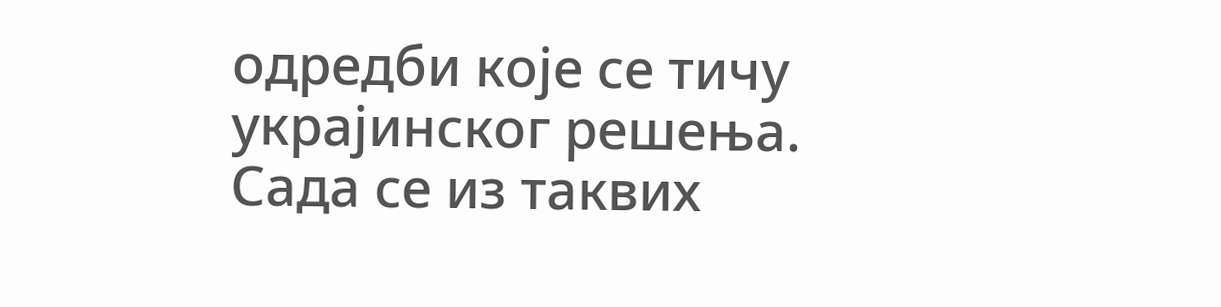одредби које се тичу украјинског решења. Сада се из таквих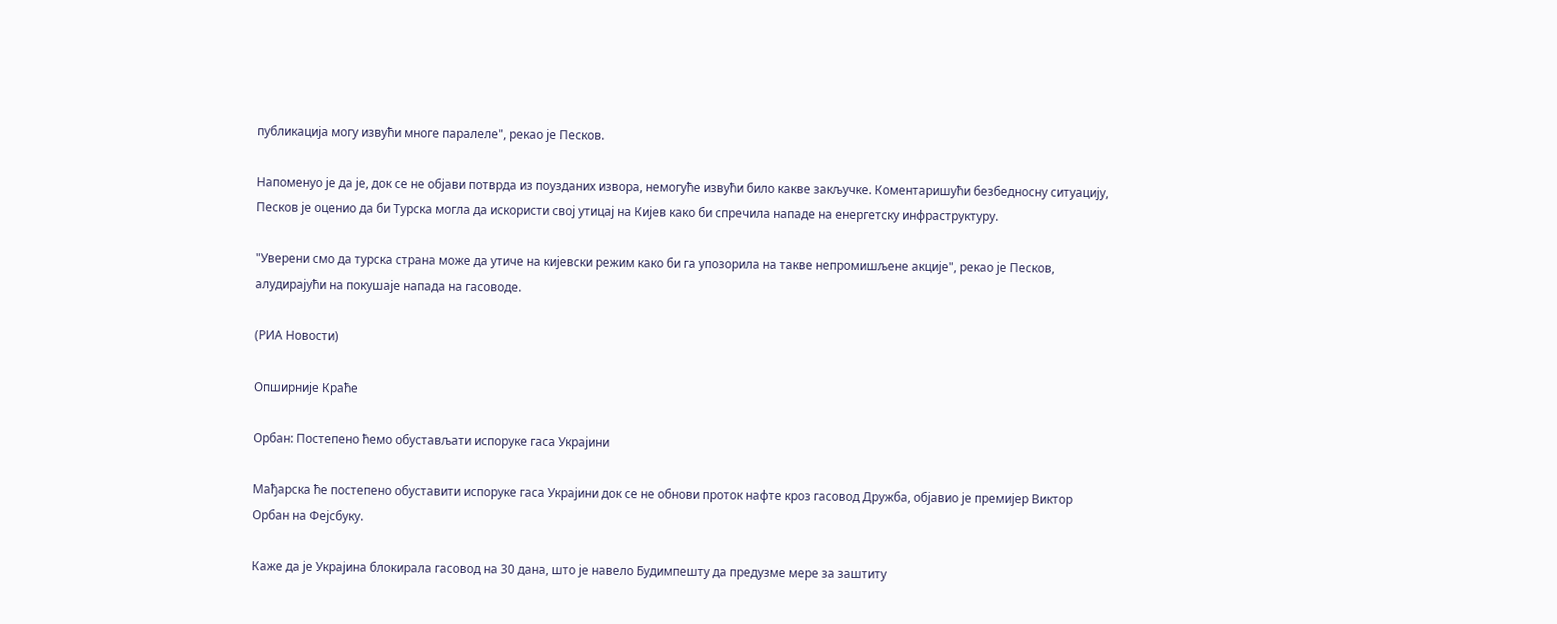публикација могу извући многе паралеле", рекао је Песков.

Напоменуо је да је, док се не објави потврда из поузданих извора, немогуће извући било какве закључке. Коментаришући безбедносну ситуацију, Песков је оценио да би Турска могла да искористи свој утицај на Кијев како би спречила нападе на енергетску инфраструктуру.

"Уверени смо да турска страна може да утиче на кијевски режим како би га упозорила на такве непромишљене акције", рекао је Песков, алудирајући на покушаје напада на гасоводе.

(РИА Новости)

Опширније Краће

Орбан: Постепено ћемо обустављати испоруке гаса Украјини

Мађарска ће постепено обуставити испоруке гаса Украјини док се не обнови проток нафте кроз гасовод Дружба, објавио је премијер Виктор Орбан на Фејсбуку.

Каже да је Украјина блокирала гасовод на 30 дана, што је навело Будимпешту да предузме мере за заштиту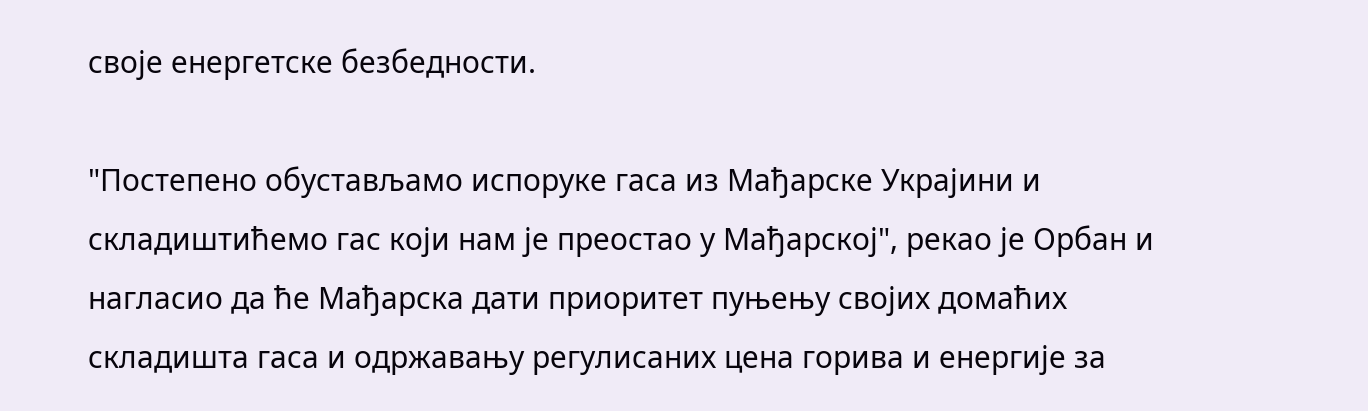своје енергетске безбедности.

"Постепено обустављамо испоруке гаса из Мађарске Украјини и складиштићемо гас који нам је преостао у Мађарској", рекао је Орбан и нагласио да ће Мађарска дати приоритет пуњењу својих домаћих складишта гаса и одржавању регулисаних цена горива и енергије за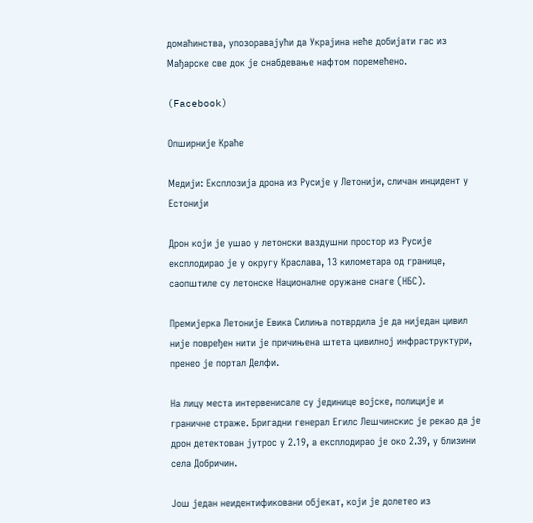домаћинства, упозоравајући да Украјина неће добијати гас из Мађарске све док је снабдевање нафтом поремећено.

(Facebook)

Опширније Краће

Медији: Експлозија дрона из Русије у Летонији, сличан инцидент у Естонији

Дрон који је ушао у летонски ваздушни простор из Русије експлодирао је у округу Краслава, 13 километара од границе, саопштиле су летонске Националне оружане снаге (НБС).

Премијерка Летоније Евика Силиња потврдила је да ниједан цивил није повређен нити је причињена штета цивилној инфраструктури, пренео је портал Делфи.

На лицу места интервенисале су јединице војске, полиције и граничне страже. Бригадни генерал Егилс Лешчинскис је рекао да је дрон детектован јутрос у 2.19, а експлодирао је око 2.39, у близини села Добричин.

Још један неидентификовани објекат, који је долетео из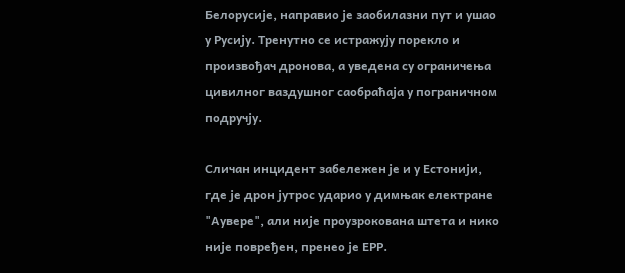Белорусије, направио је заобилазни пут и ушао у Русију. Тренутно се истражују порекло и произвођач дронова, а уведена су ограничења цивилног ваздушног саобраћаја у пограничном подручју.

Сличан инцидент забележен је и у Естонији, где је дрон јутрос ударио у димњак електране "Аувере", али није проузрокована штета и нико није повређен, пренео је ЕРР.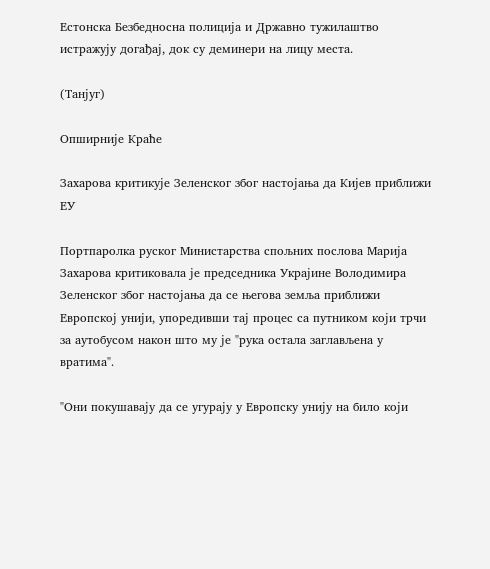Естонска Безбедносна полиција и Државно тужилаштво истражују догађај, док су деминери на лицу места.

(Танјуг)

Опширније Краће

Захарова критикује Зеленског због настојања да Кијев приближи ЕУ

Портпаролка руског Министарства спољних послова Марија Захарова критиковала је председника Украјине Володимира Зеленског због настојања да се његова земља приближи Европској унији, упоредивши тај процес са путником који трчи за аутобусом након што му је "рука остала заглављена у вратима".

"Они покушавају да се угурају у Европску унију на било који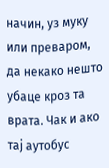начин, уз муку или преваром, да некако нешто убаце кроз та врата. Чак и ако тај аутобус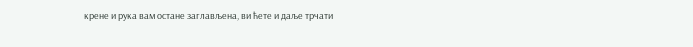крене и рука вам остане заглављена, ви ћете и даље трчати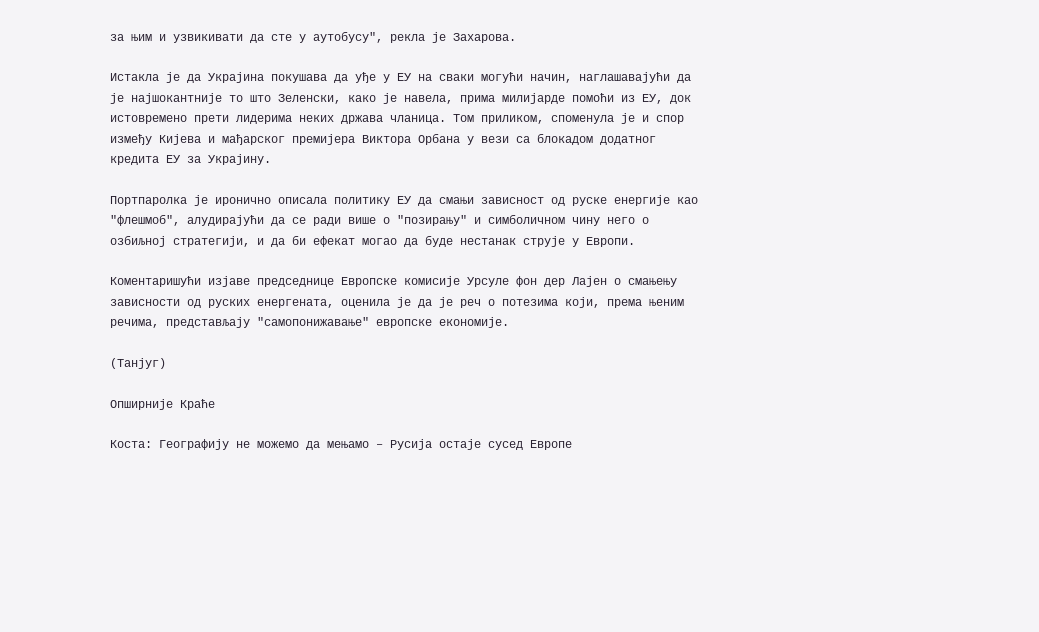за њим и узвикивати да сте у аутобусу", рекла је Захарова.

Истакла је да Украјина покушава да уђе у ЕУ на сваки могући начин, наглашавајући да је најшокантније то што Зеленски, како је навела, прима милијарде помоћи из ЕУ, док истовремено прети лидерима неких држава чланица. Том приликом, споменула је и спор између Кијева и мађарског премијера Виктора Орбана у вези са блокадом додатног кредита ЕУ за Украјину.

Портпаролка је иронично описала политику ЕУ да смањи зависност од руске енергије као "флешмоб", алудирајући да се ради више о "позирању" и симболичном чину него о озбиљној стратегији, и да би ефекат могао да буде нестанак струје у Европи.

Коментаришући изјаве председнице Европске комисије Урсуле фон дер Лајен о смањењу зависности од руских енергената, оценила је да је реч о потезима који, према њеним речима, представљају "самопонижавање" европске економије.

(Танјуг)

Опширније Краће

Коста: Географију не можемо да мењамо – Русија остаје сусед Европе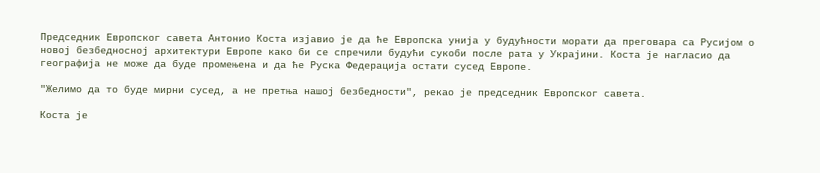Председник Европског савета Антонио Коста изјавио је да ће Европска унија у будућности морати да преговара са Русијом о новој безбедносној архитектури Европе како би се спречили будући сукоби после рата у Украјини. Коста је нагласио да географија не може да буде промењена и да ће Руска Федерација остати сусед Европе.

"Желимо да то буде мирни сусед, а не претња нашој безбедности", рекао је председник Европског савета.

Коста је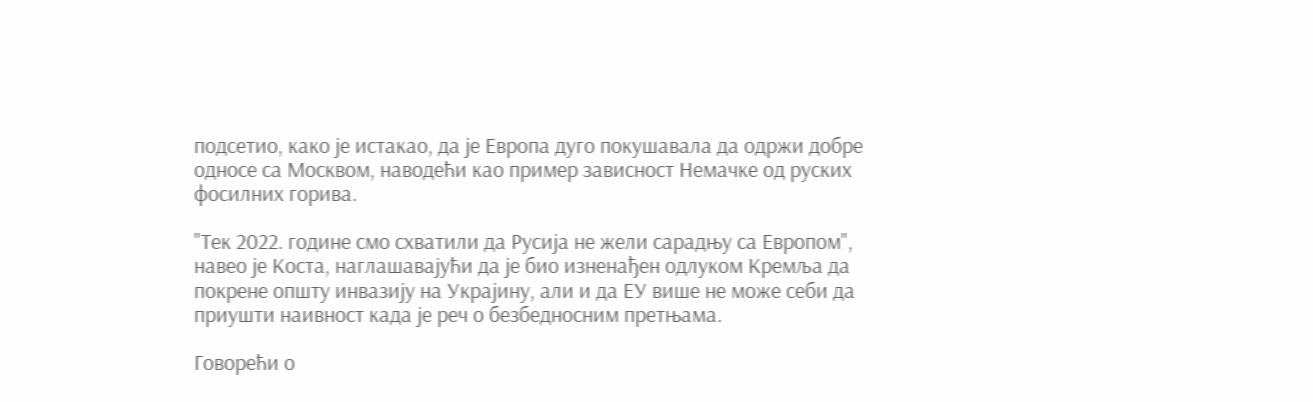подсетио, како је истакао, да је Европа дуго покушавала да одржи добре односе са Москвом, наводећи као пример зависност Немачке од руских фосилних горива.

"Тек 2022. године смо схватили да Русија не жели сарадњу са Европом", навео је Коста, наглашавајући да је био изненађен одлуком Кремља да покрене општу инвазију на Украјину, али и да ЕУ више не може себи да приушти наивност када је реч о безбедносним претњама.

Говорећи о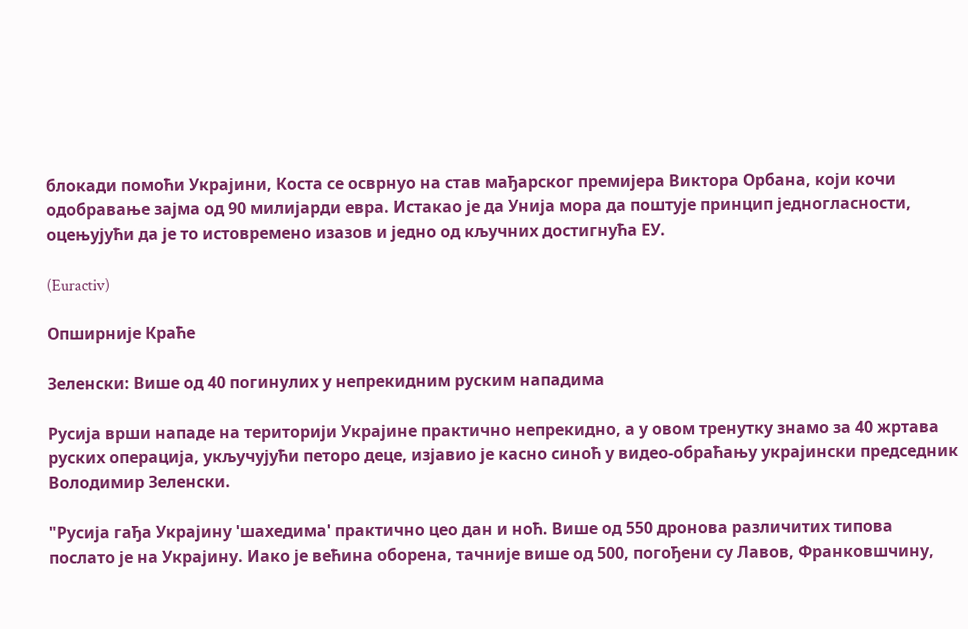блокади помоћи Украјини, Коста се осврнуо на став мађарског премијера Виктора Орбана, који кочи одобравање зајма од 90 милијарди евра. Истакао је да Унија мора да поштује принцип једногласности, оцењујући да је то истовремено изазов и једно од кључних достигнућа ЕУ.

(Euractiv)

Опширније Краће

Зеленски: Више од 40 погинулих у непрекидним руским нападима

Русија врши нападе на територији Украјине практично непрекидно, а у овом тренутку знамо за 40 жртава руских операција, укључујући петоро деце, изјавио је касно синоћ у видео-обраћању украјински председник Володимир Зеленски.

"Русија гађа Украјину 'шахедима' практично цео дан и ноћ. Више од 550 дронова различитих типова послато је на Украјину. Иако је већина оборена, тачније више од 500, погођени су Лавов, Франковшчину,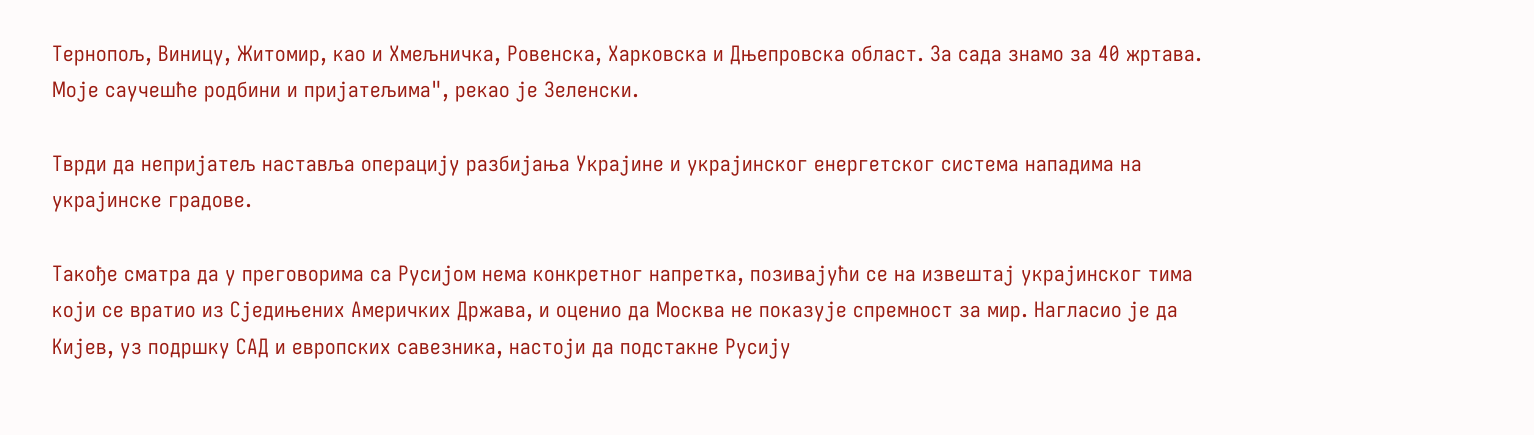Тернопољ, Виницу, Житомир, као и Хмељничка, Ровенска, Харковска и Дњепровска област. За сада знамо за 40 жртава. Моје саучешће родбини и пријатељима", рекао је Зеленски.

Тврди да непријатељ наставља операцију разбијања Украјине и украјинског енергетског система нападима на украјинске градове.

Такође сматра да у преговорима са Русијом нема конкретног напретка, позивајући се на извештај украјинског тима који се вратио из Сједињених Америчких Држава, и оценио да Москва не показује спремност за мир. Нагласио је да Кијев, уз подршку САД и европских савезника, настоји да подстакне Русију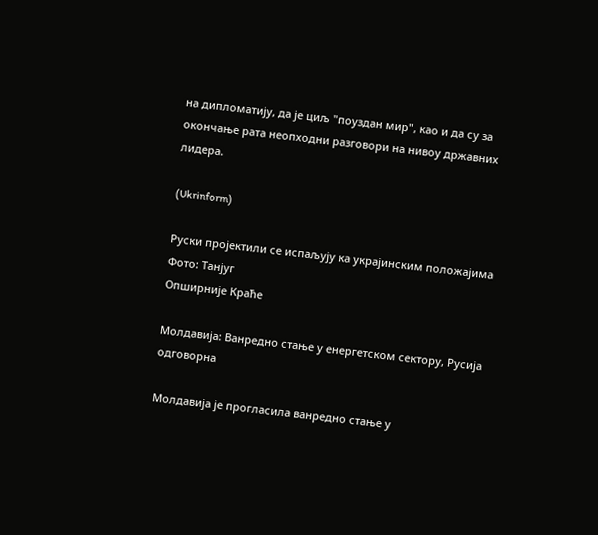на дипломатију, да је циљ "поуздан мир", као и да су за окончање рата неопходни разговори на нивоу државних лидера.

(Ukrinform)

Руски пројектили се испаљују ка украјинским положајима
Фото: Танјуг
Опширније Краће

Молдавија: Ванредно стање у енергетском сектору, Русија одговорна

Молдавија је прогласила ванредно стање у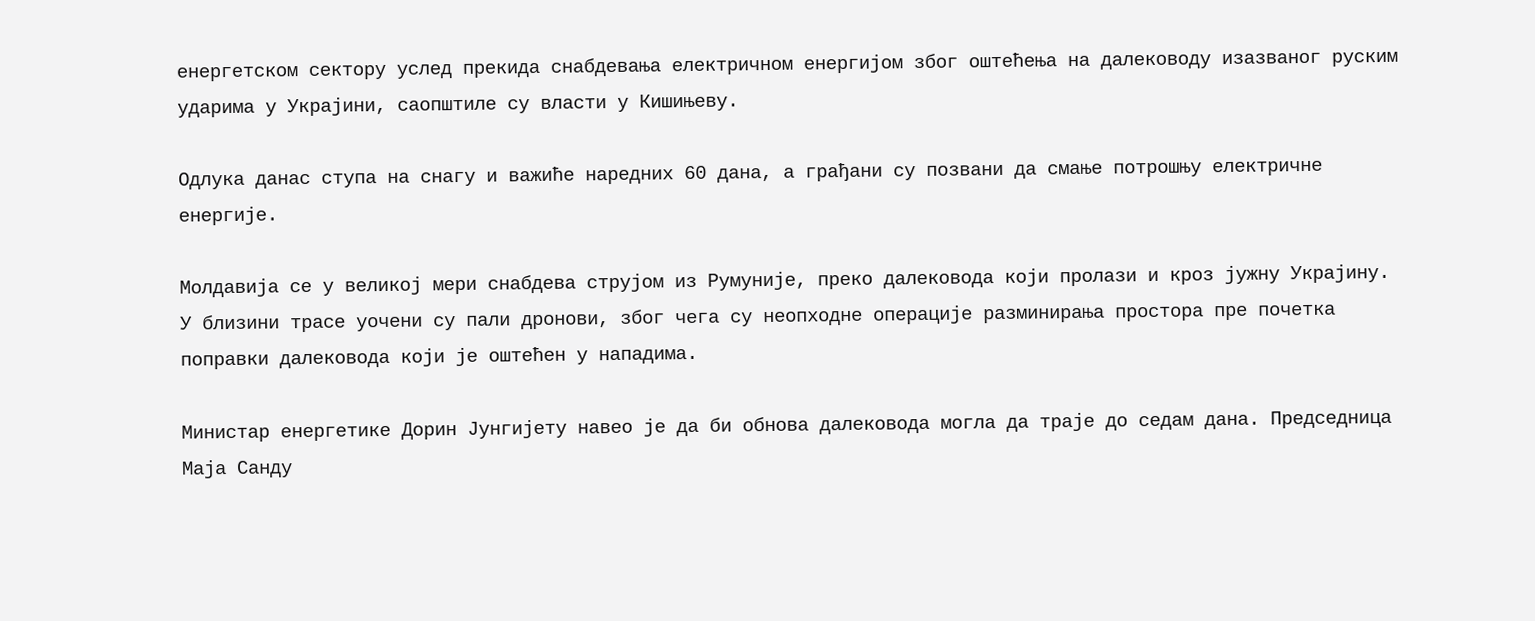енергетском сектору услед прекида снабдевања електричном енергијом због оштећења на далеководу изазваног руским ударима у Украјини, саопштиле су власти у Кишињеву.

Одлука данас ступа на снагу и важиће наредних 60 дана, а грађани су позвани да смање потрошњу електричне енергије.

Молдавија се у великој мери снабдева струјом из Румуније, преко далековода који пролази и кроз јужну Украјину. У близини трасе уочени су пали дронови, због чега су неопходне операције разминирања простора пре почетка поправки далековода који је оштећен у нападима.

Министар енергетике Дорин Јунгијету навео је да би обнова далековода могла да траје до седам дана. Председница Маја Санду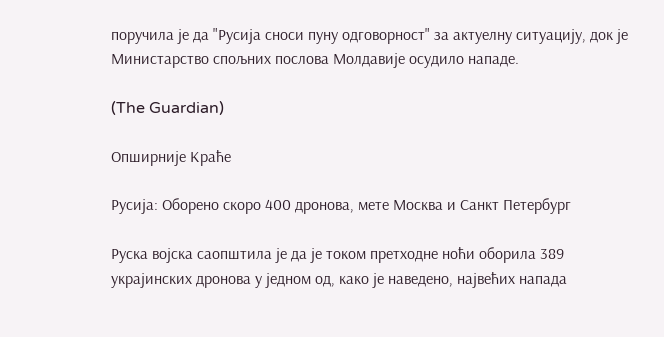поручила је да "Русија сноси пуну одговорност" за актуелну ситуацију, док је Министарство спољних послова Молдавије осудило нападе.

(The Guardian)

Опширније Краће

Русија: Оборено скоро 400 дронова, мете Москва и Санкт Петербург

Руска војска саопштила је да је током претходне ноћи оборила 389 украјинских дронова у једном oд, како је наведено, највећих напада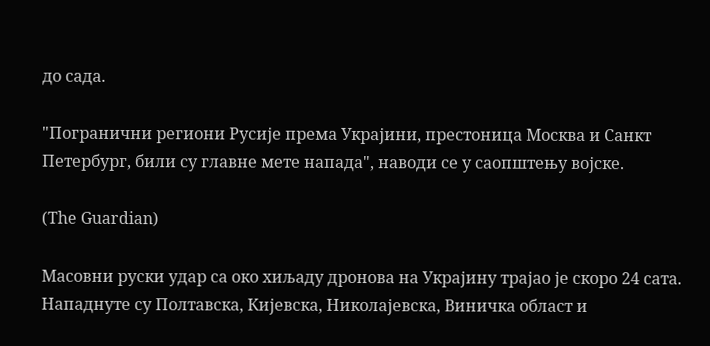до сада.

"Погранични региони Русије према Украјини, престоница Москва и Санкт Петербург, били су главне мете напада", наводи се у саопштењу војске.

(The Guardian)

Масовни руски удар са око хиљаду дронова на Украјину трајао је скоро 24 сата. Нападнуте су Полтавска, Кијевска, Николајевска, Виничка област и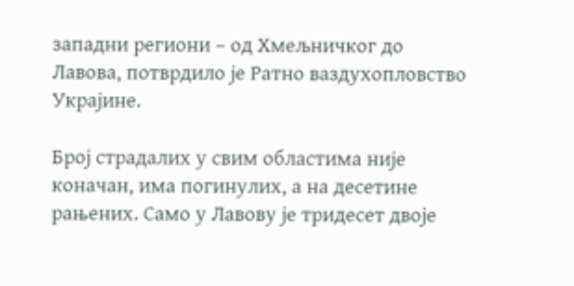западни региони – од Хмељничког до Лавова, потврдило је Ратно ваздухопловство Украјине.

Број страдалих у свим областима није коначан, има погинулих, а на десетине рањених. Само у Лавову је тридесет двоје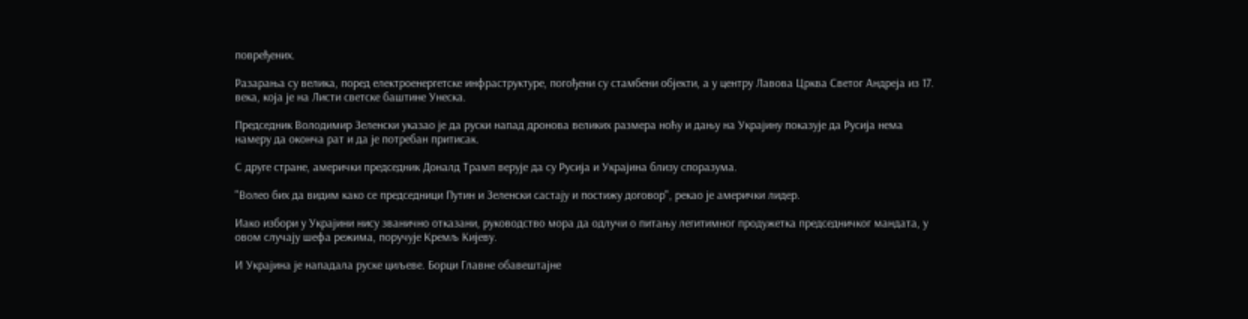повређених.

Разарања су велика, поред електроенергетске инфраструктуре, погођени су стамбени објекти, а у центру Лавова Црква Светог Андреја из 17. века, која је на Листи светске баштине Унеска.

Председник Володимир Зеленски указао је да руски напад дронова великих размера ноћу и дању на Украјину показује да Русија нема намеру да оконча рат и да је потребан притисак.

С друге стране, амерички председник Доналд Трамп верује да су Русија и Украјина близу споразума.

"Волео бих да видим како се председници Путин и Зеленски састају и постижу договор", рекао је амерички лидер.

Иако избори у Украјини нису званично отказани, руководство мора да одлучи о питању легитимног продужетка председничког мандата, у овом случају шефа режима, поручује Кремљ Кијеву.

И Украјина је нападала руске циљеве. Борци Главне обавештајне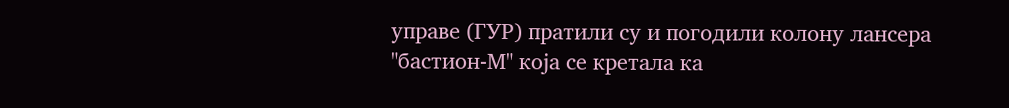управе (ГУР) пратили су и погодили колону лансера "бастион-М" која се кретала ка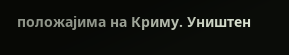положајима на Криму. Уништен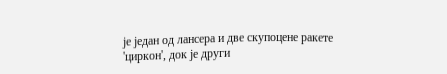је један од лансера и две скупоцене ракете 'циркон', док је други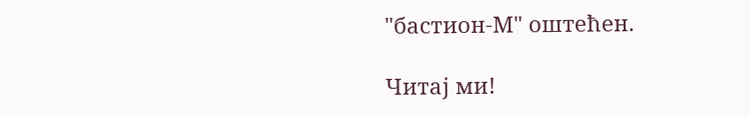"бастион-М" оштећен.

Читај ми!